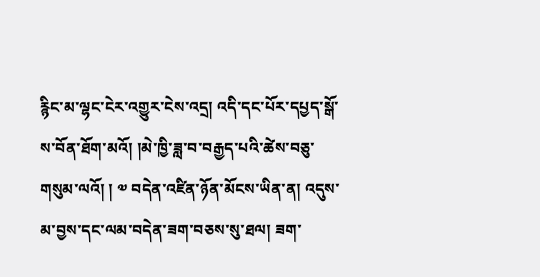རྙིང་མ་ལྷང་ངེར་འགྱུར་ངེས་འདྲ། འདི་དང་པོར་དཔྱད་སྒོ་ས་བོན་ཐོག་མའོ། །མེ་ཁྱི་ཟླ་བ་བརྒྱད་པའི་ཚེས་བཅུ་གསུམ་ལའོ། ། ༧ བདེན་འཛིན་ཉོན་མོངས་ཡིན་ན། འདུས་མ་བྱས་དང་ལམ་བདེན་ཟག་བཅས་སུ་ཐལ། ཟག་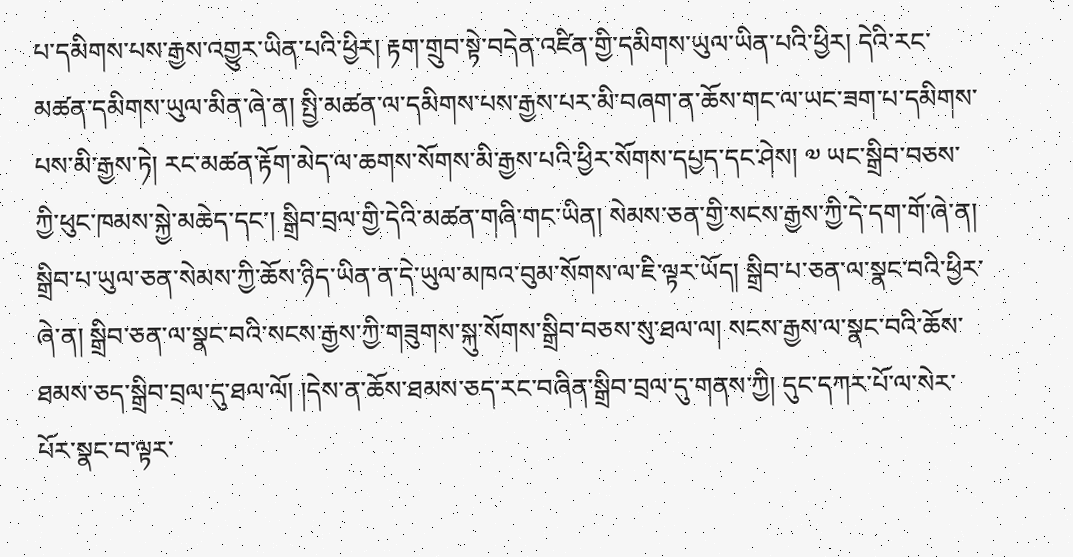པ་དམིགས་པས་རྒྱས་འགྱུར་ཡིན་པའི་ཕྱིར། རྟག་གྲུབ་སྟེ་བདེན་འཛིན་གྱི་དམིགས་ཡུལ་ཡིན་པའི་ཕྱིར། དེའི་རང་མཚན་དམིགས་ཡུལ་མིན་ཞེ་ན། སྤྱི་མཚན་ལ་དམིགས་པས་རྒྱས་པར་མི་བཞག་ན་ཆོས་གང་ལ་ཡང་ཟག་པ་དམིགས་པས་མི་རྒྱས་ཏེ། རང་མཚན་རྟོག་མེད་ལ་ཆགས་སོགས་མི་རྒྱས་པའི་ཕྱིར་སོགས་དཔྱད་དང་ཤེས། ༧ ཡང་སྒྲིབ་བཅས་ཀྱི་ཕུང་ཁམས་སྐྱེ་མཆེད་དང་། སྒྲིབ་བྲལ་གྱི་དེའི་མཚན་གཞི་གང་ཡིན། སེམས་ཅན་གྱི་སངས་རྒྱས་ཀྱི་དེ་དག་གོ་ཞེ་ན། སྒྲིབ་པ་ཡུལ་ཅན་སེམས་ཀྱི་ཆོས་ཉིད་ཡིན་ན་དེ་ཡུལ་མཁའ་བུམ་སོགས་ལ་ཇི་ལྟར་ཡོད། སྒྲིབ་པ་ཅན་ལ་སྣང་བའི་ཕྱིར་ཞེ་ན། སྒྲིབ་ཅན་ལ་སྣང་བའི་སངས་རྒྱས་ཀྱི་གཟུགས་སྐུ་སོགས་སྒྲིབ་བཅས་སུ་ཐལ་ལ། སངས་རྒྱས་ལ་སྣང་བའི་ཆོས་ཐམས་ཅད་སྒྲིབ་བྲལ་དུ་ཐལ་ལོ། །དེས་ན་ཆོས་ཐམས་ཅད་རང་བཞིན་སྒྲིབ་བྲལ་དུ་གནས་ཀྱི། དུང་དཀར་པོ་ལ་སེར་པོར་སྣང་བ་ལྟར་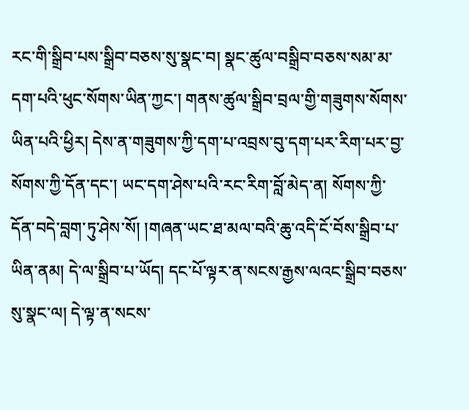རང་གི་སྒྲིབ་པས་སྒྲིབ་བཅས་སུ་སྣང་བ། སྣང་ཚུལ་བསྒྲིབ་བཅས་སམ་མ་དག་པའི་ཕུང་སོགས་ཡིན་ཀྱང་། གནས་ཚུལ་སྒྲིབ་བྲལ་གྱི་གཟུགས་སོགས་ཡིན་པའི་ཕྱིར། དེས་ན་གཟུགས་ཀྱི་དག་པ་འབྲས་བུ་དག་པར་རིག་པར་བྱ་སོགས་ཀྱི་དོན་དང་། ཡང་དག་ཤེས་པའི་རང་རིག་བློ་མེད་ན། སོགས་ཀྱི་དོན་བདེ་བླག་ཏུ་ཤེས་སོ། །གཞན་ཡང་ཐ་མལ་བའི་ཆུ་འདི་ངོ་བོས་སྒྲིབ་པ་ཡིན་ནམ། དེ་ལ་སྒྲིབ་པ་ཡོད། དང་པོ་ལྟར་ན་སངས་རྒྱས་ལའང་སྒྲིབ་བཅས་སུ་སྣང་ལ། དེ་ལྟ་ན་སངས་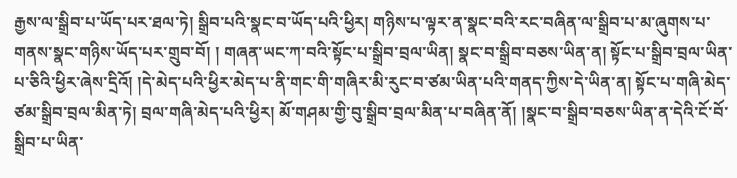རྒྱས་ལ་སྒྲིབ་པ་ཡོད་པར་ཐལ་ཏེ། སྒྲིབ་པའི་སྣང་བ་ཡོད་པའི་ཕྱིར། གཉིས་པ་ལྟར་ན་སྣང་བའི་རང་བཞིན་ལ་སྒྲིབ་པ་མ་ཞུགས་པ་གནས་སྣང་གཉིས་ཡོད་པར་གྲུབ་བོ། ། གཞན་ཡང་ཀ་བའི་སྟོང་པ་སྒྲིབ་བྲལ་ཡིན། སྣང་བ་སྒྲིབ་བཅས་ཡིན་ན། སྟོང་པ་སྒྲིབ་བྲལ་ཡིན་པ་ཅིའི་ཕྱིར་ཞེས་དྲིའོ། །དེ་མེད་པའི་ཕྱིར་མེད་པ་ནི་གང་གི་གཞིར་མི་རུང་བ་ཙམ་ཡིན་པའི་གནད་ཀྱིས་དེ་ཡིན་ན། སྟོང་པ་གཞི་མེད་ཙམ་སྒྲིབ་བྲལ་མིན་ཏེ། བྲལ་གཞི་མེད་པའི་ཕྱིར། མོ་གཤམ་གྱི་བུ་སྒྲིབ་བྲལ་མིན་པ་བཞིན་ནོ། །སྣང་བ་སྒྲིབ་བཅས་ཡིན་ན་དེའི་ངོ་བོ་སྒྲིབ་པ་ཡིན་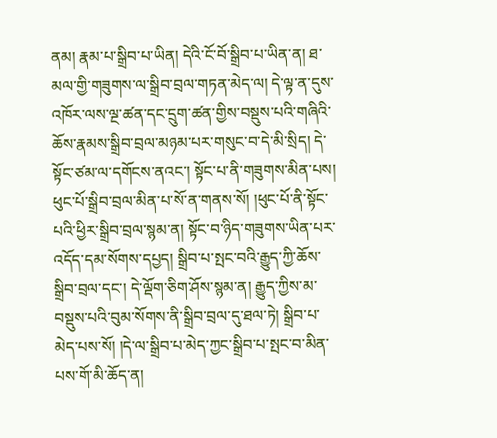ནམ། རྣམ་པ་སྒྲིབ་པ་ཡིན། དེའི་ངོ་བོ་སྒྲིབ་པ་ཡིན་ན། ཐ་མལ་གྱི་གཟུགས་ལ་སྒྲིབ་བྲལ་གཏན་མེད་ལ། དེ་ལྟ་ན་དུས་འཁོར་ལས་ལྔ་ཚན་དང་དྲུག་ཚན་གྱིས་བསྡུས་པའི་གཞིའི་ཆོས་རྣམས་སྒྲིབ་བྲལ་མཉམ་པར་གསུང་བ་དེ་མི་སྲིད། དེ་སྟོང་ཙམ་ལ་དགོངས་ནའང་། སྟོང་པ་ནི་གཟུགས་མིན་པས། ཕུང་པོ་སྒྲིབ་བྲལ་མིན་པ་སོ་ན་གནས་སོ། །ཕུང་པོ་ནི་སྟོང་པའི་ཕྱིར་སྒྲིབ་བྲལ་སྙམ་ན། སྟོང་བ་ཉིད་གཟུགས་ཡིན་པར་འདོད་དམ་སོགས་དཔྱད། སྒྲིབ་པ་སྤང་བའི་རྒྱུད་ཀྱི་ཆོས་སྒྲིབ་བྲལ་དང་། དེ་ལྡོག་ཅིག་ཤོས་སྙམ་ན། རྒྱུད་ཀྱིས་མ་བསྡུས་པའི་བུམ་སོགས་ནི་སྒྲིབ་བྲལ་དུ་ཐལ་ཏེ། སྒྲིབ་པ་མེད་པས་སོ། །དེ་ལ་སྒྲིབ་པ་མེད་ཀྱང་སྒྲིབ་པ་སྤང་བ་མིན་པས་གོ་མི་ཆོད་ན།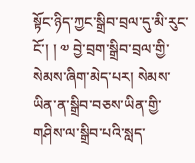སྟོང་ཉིད་ཀྱང་སྒྲིབ་བྲལ་དུ་མི་རུང་ངོ་། ། ༧ བྱེ་བྲག་སྒྲིབ་བྲལ་གྱི་སེམས་ཞིག་མེད་པར། སེམས་ཡིན་ན་སྒྲིབ་བཅས་ཡིན་གྱི་གཤིས་ལ་སྒྲིབ་པའི་སླད་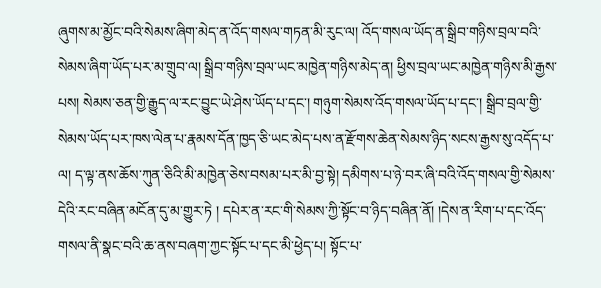ཞུགས་མ་མྱོང་བའི་སེམས་ཞིག་མེད་ན་འོད་གསལ་གཏན་མི་རུང་ལ། འོད་གསལ་ཡོད་ན་སྒྲིབ་གཉིས་བྲལ་བའི་སེམས་ཞིག་ཡོད་པར་མ་གྲུབ་ལ། སྒྲིབ་གཉིས་བྲལ་ཡང་མཁྱེན་གཉིས་མེད་ན། ཕྱིས་བྲལ་ཡང་མཁྱེན་གཉིས་མི་རྒྱས་པས། སེམས་ཅན་གྱི་རྒྱུད་ལ་རང་བྱུང་ཡེ་ཤེས་ཡོད་པ་དང་། གཉུག་སེམས་འོད་གསལ་ཡོད་པ་དང་། སྒྲིབ་བྲལ་གྱི་སེམས་ཡོད་པར་ཁས་ལེན་པ་རྣམས་དོན་ཁྱད་ཅི་ཡང་མེད་པས་ན་རྫོགས་ཆེན་སེམས་ཉིད་སངས་རྒྱས་སུ་འདོད་པ་ལ། ད་ལྟ་ནས་ཆོས་ཀུན་ཅིའི་མི་མཁྱེན་ཅེས་བསམ་པར་མི་བྱ་སྟེ། དམིགས་པ་ཉེ་བར་ཞི་བའི་འོད་གསལ་གྱི་སེམས་དེའི་རང་བཞིན་མངོན་དུ་མ་གྱུར་ཏེ ། དཔེར་ན་རང་གི་སེམས་ཀྱི་སྟོང་བ་ཉིད་བཞིན་ནོ། །དེས་ན་རིག་པ་དང་འོད་གསལ་ནི་སྣང་བའི་ཆ་ནས་བཞག་ཀྱང་སྟོང་པ་དང་མི་ཕྱེད་པ། སྟོང་པ་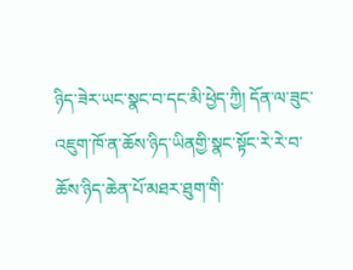ཉིད་ཟེར་ཡང་སྣང་བ་དང་མི་ཕྱེད་ཀྱི། དོན་ལ་ཟུང་འཇུག་ཁོ་ན་ཆོས་ཉིད་ཡིནགྱི་སྣང་སྟོང་རེ་རེ་བ་ཆོས་ཉིད་ཆེན་པོ་མཐར་ཐུག་གི་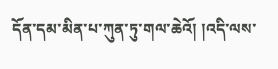དོན་དམ་མིན་པ་ཀུན་ཏུ་གལ་ཆེའོ། །འདི་ལས་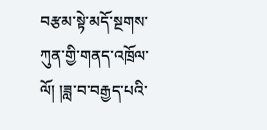བརྩམ་སྟེ་མདོ་སྔགས་ཀུན་གྱི་གནད་འཁྲོལ་ལོ། །ཟླ་བ་བརྒྱད་པའི་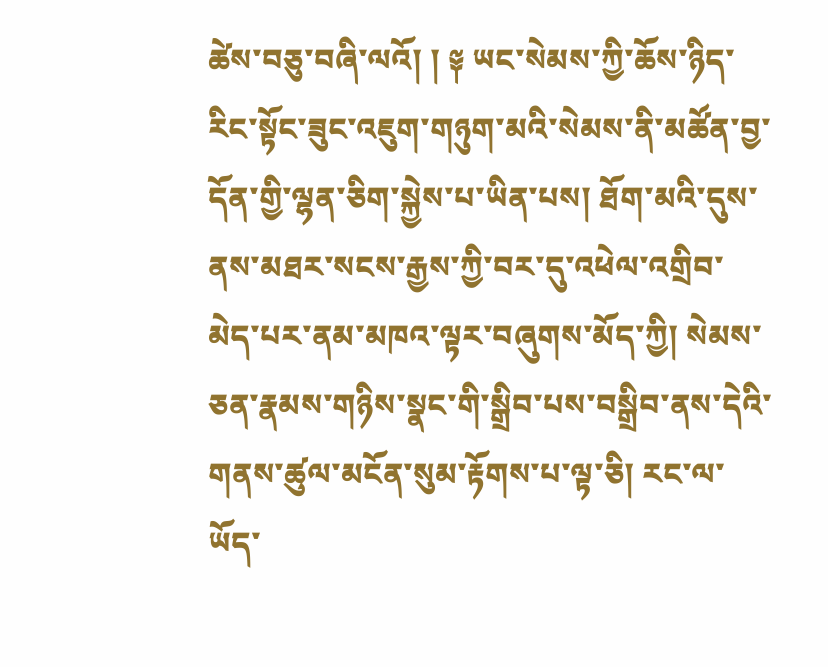ཚེས་བཅུ་བཞི་ལའོ། ། ༈ ཡང་སེམས་ཀྱི་ཆོས་ཉིད་རིང་སྟོང་ཟུང་འཇུག་གཉུག་མའི་སེམས་ནི་མཚོན་བྱ་དོན་གྱི་ལྷན་ཅིག་སྐྱེས་པ་ཡིན་པས། ཐོག་མའི་དུས་ནས་མཐར་སངས་རྒྱས་ཀྱི་བར་དུ་འཕེལ་འགྲིབ་མེད་པར་ནམ་མཁའ་ལྟར་བཞུགས་མོད་ཀྱི། སེམས་ཅན་རྣམས་གཉིས་སྣང་གི་སྒྲིབ་པས་བསྒྲིབ་ནས་དེའི་གནས་ཚུལ་མངོན་སུམ་རྟོགས་པ་ལྟ་ཅི། རང་ལ་ཡོད་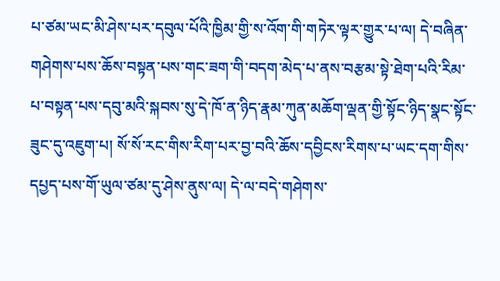པ་ཙམ་ཡང་མི་ཤེས་པར་དབུལ་པོའི་ཁྱིམ་གྱི་ས་འོག་གི་གཏེར་ལྟར་གྱུར་པ་ལ། དེ་བཞིན་གཤེགས་པས་ཆོས་བསྟན་པས་གང་ཟག་གི་བདག་མེད་པ་ནས་བརྩམ་སྟེ་ཐེག་པའི་རིམ་པ་བསྟན་པས་དབུ་མའི་སྐབས་སུ་དེ་ཁོ་ན་ཉིད་རྣམ་ཀུན་མཆོག་ལྡན་གྱི་སྟོང་ཉིད་སྣང་སྟོང་ཟུང་དུ་འཇུག་པ། སོ་སོ་རང་གིས་རིག་པར་བྱ་བའི་ཆོས་དབྱིངས་རིགས་པ་ཡང་དག་གིས་དཔྱད་པས་གོ་ཡུལ་ཙམ་དུ་ཤེས་ནུས་ལ། དེ་ལ་བདེ་གཤེགས་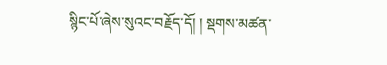སྙིང་པོ་ཞེས་སུའང་བརྗོད་དོ། ། སྡགས་མཚན་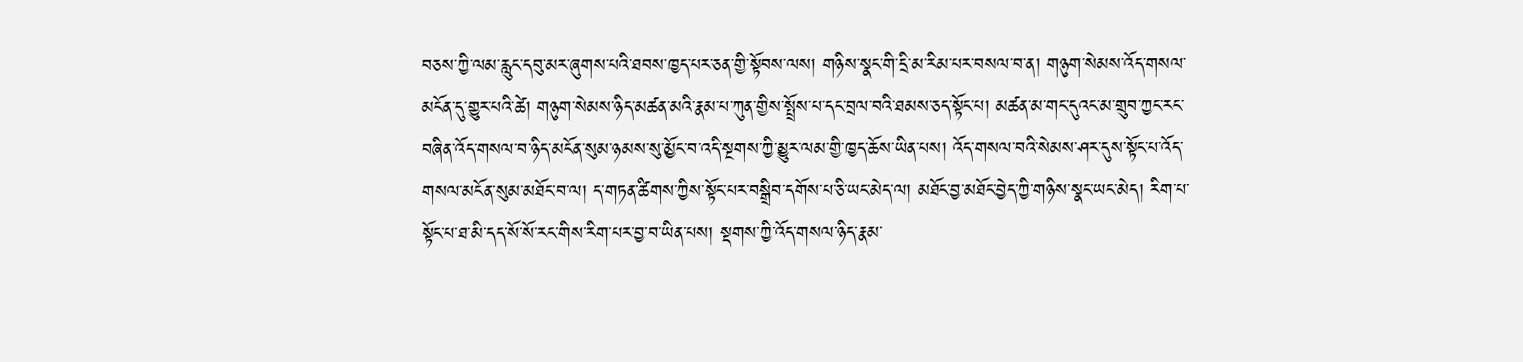བཅས་ཀྱི་ལམ་རླུང་དབུ་མར་ཞུགས་པའི་ཐབས་ཁྱད་པར་ཅན་གྱི་སྟོབས་ལས། གཉིས་སྣང་གི་དྲི་མ་རིམ་པར་བསལ་བ་ན། གཉུག་སེམས་འོད་གསལ་མངོན་དུ་གྱུར་པའི་ཚེ། གཉུག་སེམས་ཉིད་མཚན་མའི་རྣམ་པ་ཀུན་གྱིས་སྤྲོས་པ་དང་བྲལ་བའི་ཐམས་ཅད་སྟོང་པ། མཚན་མ་གང་དུའང་མ་གྲུབ་ཀྱང་རང་བཞིན་འོད་གསལ་བ་ཉིད་མངོན་སུམ་ཉམས་སུ་མྱོང་བ་འདི་སྔགས་ཀྱི་མྱུར་ལམ་གྱི་ཁྱད་ཆོས་ཡིན་པས། འོད་གསལ་བའི་སེམས་ཤར་དུས་སྟོང་པ་འོད་གསལ་མངོན་སུམ་མཐོང་བ་ལ། ད་གཏན་ཚིགས་ཀྱིས་སྟོང་པར་བསྒྲིབ་དགོས་པ་ཅི་ཡང་མེད་ལ། མཐོང་བྱ་མཐོང་བྱེད་ཀྱི་གཉིས་སྣང་ཡང་མེད། རིག་པ་སྟོང་པ་ཐ་མི་དད་སོ་སོ་རང་གིས་རིག་པར་བྱ་བ་ཡིན་པས། སྡགས་ཀྱི་འོད་གསལ་ཉིད་རྣམ་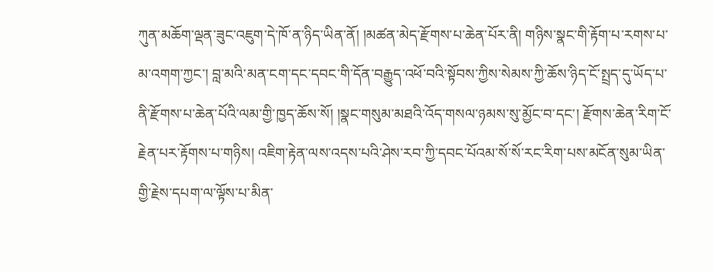ཀུན་མཆོག་ལྡན་ཟུང་འཇུག་དེ་ཁོ་ན་ཉིད་ཡིན་ནོ། །མཚན་མེད་རྫོགས་པ་ཆེན་པོར་ནི། གཉིས་སྣང་གི་རྟོག་པ་རགས་པ་མ་འགག་ཀྱང་། བླ་མའི་མན་ངག་དང་དབང་གི་དོན་བརྒྱུད་འཕོ་བའི་སྟོབས་ཀྱིས་སེམས་ཀྱི་ཆོས་ཉིད་ངོ་སྤྲད་དུ་ཡོད་པ་ནི་རྫོགས་པ་ཆེན་པོའི་ལམ་གྱི་ཁྱད་ཆོས་སོ། །སྣང་གསུམ་མཐའི་འོད་གསལ་ཉམས་སུ་མྱོང་བ་དང་། རྫོགས་ཆེན་རིག་ངོ་རྗེན་པར་རྟོགས་པ་གཉིས། འཇིག་རྟེན་ལས་འདས་པའི་ཤེས་རབ་ཀྱི་དབང་པོའམ་སོ་སོ་རང་རིག་པས་མངོན་སུམ་ཡིན་གྱི་རྗེས་དཔག་ལ་ལྟོས་པ་མིན་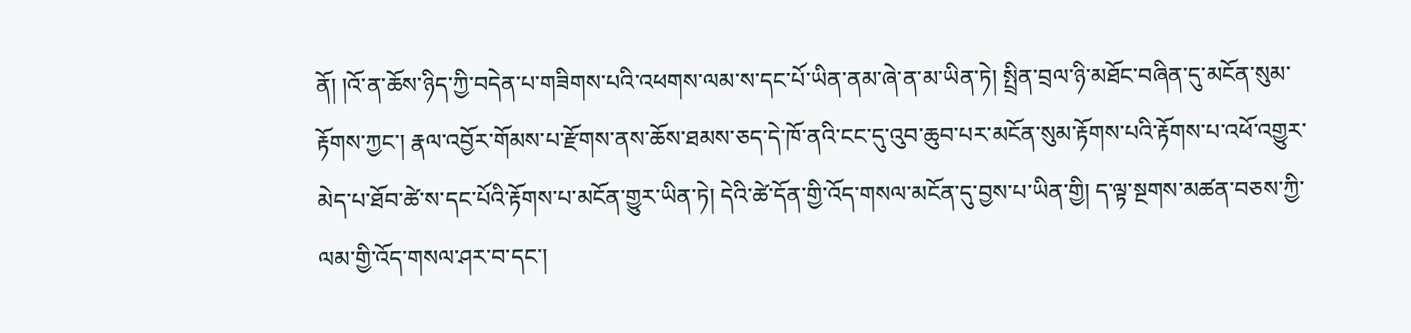ནོ། །འོ་ན་ཆོས་ཉིད་ཀྱི་བདེན་པ་གཟིགས་པའི་འཕགས་ལམ་ས་དང་པོ་ཡིན་ནམ་ཞེ་ན་མ་ཡིན་ཏེ། སྤྲིན་བྲལ་ཉི་མཐོང་བཞིན་དུ་མངོན་སུམ་རྟོགས་ཀྱང་། རྣལ་འབྱོར་གོམས་པ་རྫོགས་ནས་ཆོས་ཐམས་ཅད་དེ་ཁོ་ནའི་ངང་དུ་འུབ་ཆུབ་པར་མངོན་སུམ་རྟོགས་པའི་རྟོགས་པ་འཕོ་འགྱུར་མེད་པ་ཐོབ་ཚེ་ས་དང་པོའི་རྟོགས་པ་མངོན་གྱུར་ཡིན་ཏེ། དེའི་ཚེ་དོན་གྱི་འོད་གསལ་མངོན་དུ་བྱས་པ་ཡིན་གྱི། ད་ལྟ་སྔགས་མཚན་བཅས་ཀྱི་ལམ་གྱི་འོད་གསལ་ཤར་བ་དང་།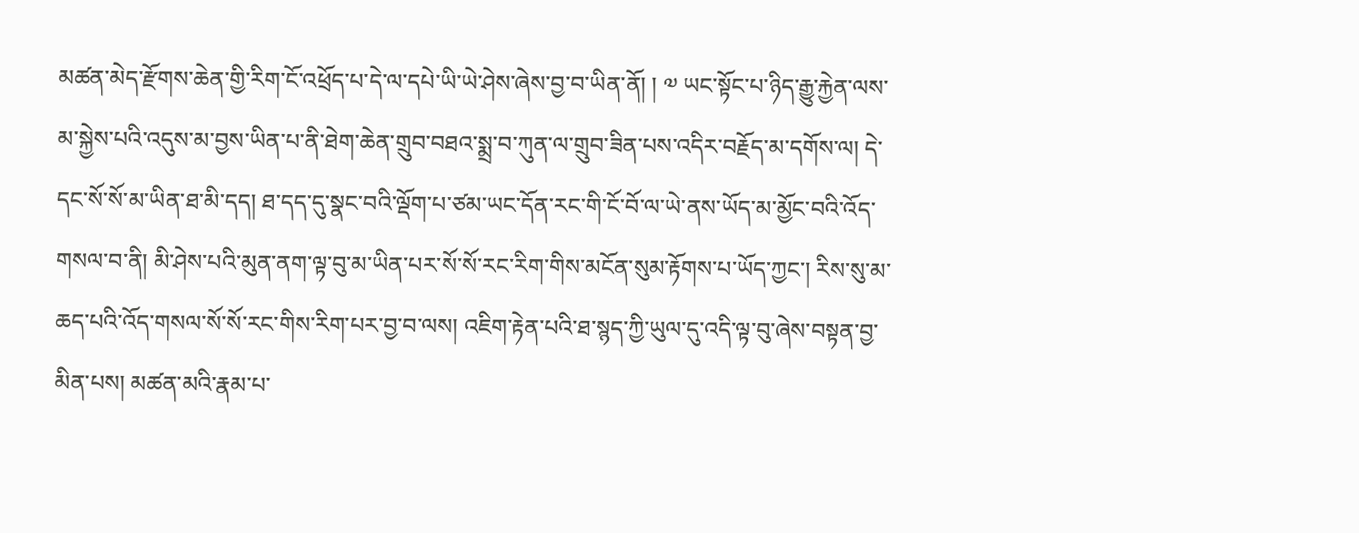མཚན་མེད་རྫོགས་ཆེན་གྱི་རིག་ངོ་འཕྲོད་པ་དེ་ལ་དཔེ་ཡི་ཡེ་ཤེས་ཞེས་བྱ་བ་ཡིན་ནོ། ། ༧ ཡང་སྟོང་པ་ཉིད་རྒྱུ་རྐྱེན་ལས་མ་སྐྱེས་པའི་འདུས་མ་བྱས་ཡིན་པ་ནི་ཐེག་ཆེན་གྲུབ་བཐའ་སྨྲ་བ་ཀུན་ལ་གྲུབ་ཟིན་པས་འདིར་བརྗོད་མ་དགོས་ལ། དེ་དང་སོ་སོ་མ་ཡིན་ཐ་མི་དད། ཐ་དད་དུ་སྣང་བའི་ལྡོག་པ་ཙམ་ཡང་དོན་རང་གི་ངོ་བོ་ལ་ཡེ་ནས་ཡོད་མ་མྱོང་བའི་འོད་གསལ་བ་ནི། མི་ཤེས་པའི་མུན་ནག་ལྟ་བུ་མ་ཡིན་པར་སོ་སོ་རང་རིག་གིས་མངོན་སུམ་རྟོགས་པ་ཡོད་ཀྱང་། རིས་སུ་མ་ཆད་པའི་འོད་གསལ་སོ་སོ་རང་གིས་རིག་པར་བྱ་བ་ལས། འཇིག་རྟེན་པའི་ཐ་སྙད་ཀྱི་ཡུལ་དུ་འདི་ལྟ་བུ་ཞེས་བསྟན་བྱ་མིན་པས། མཚན་མའི་རྣམ་པ་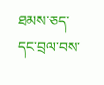ཐམས་ཅད་དང་བྲལ་བས་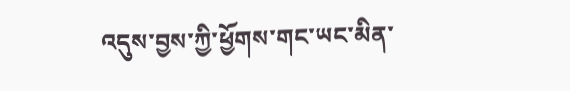འདུས་བྱས་ཀྱི་ཕྱོགས་གང་ཡང་མིན་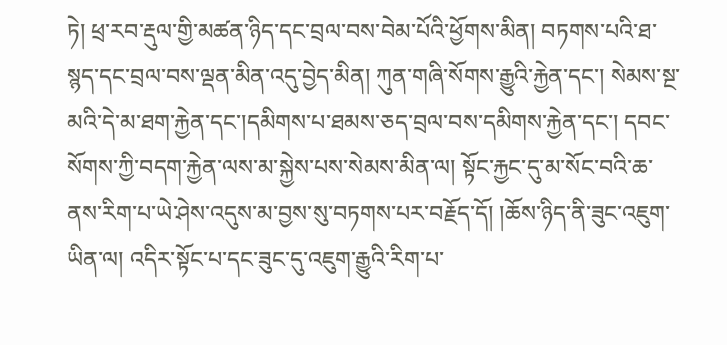ཏེ། ཕྲ་རབ་རྡུལ་གྱི་མཚན་ཉིད་དང་བྲལ་བས་བེམ་པོའི་ཕྱོགས་མིན། བཏགས་པའི་ཐ་སྙད་དང་བྲལ་བས་ལྡན་མིན་འདུ་བྱེད་མིན། ཀུན་གཞི་སོགས་རྒྱུའི་རྐྱེན་དང་། སེམས་སྔ་མའི་དེ་མ་ཐག་རྐྱེན་དང་།དམིགས་པ་ཐམས་ཅད་བྲལ་བས་དམིགས་རྐྱེན་དང་། དབང་སོགས་ཀྱི་བདག་རྐྱེན་ལས་མ་སྐྱེས་པས་སེམས་མིན་ལ། སྟོང་རྐྱང་དུ་མ་སོང་བའི་ཆ་ནས་རིག་པ་ཡེ་ཤེས་འདུས་མ་བྱས་སུ་བཏགས་པར་བརྗོད་དོ། །ཆོས་ཉིད་ནི་ཟུང་འཇུག་ཡིན་ལ། འདིར་སྟོང་པ་དང་ཟུང་དུ་འཇུག་རྒྱུའི་རིག་པ་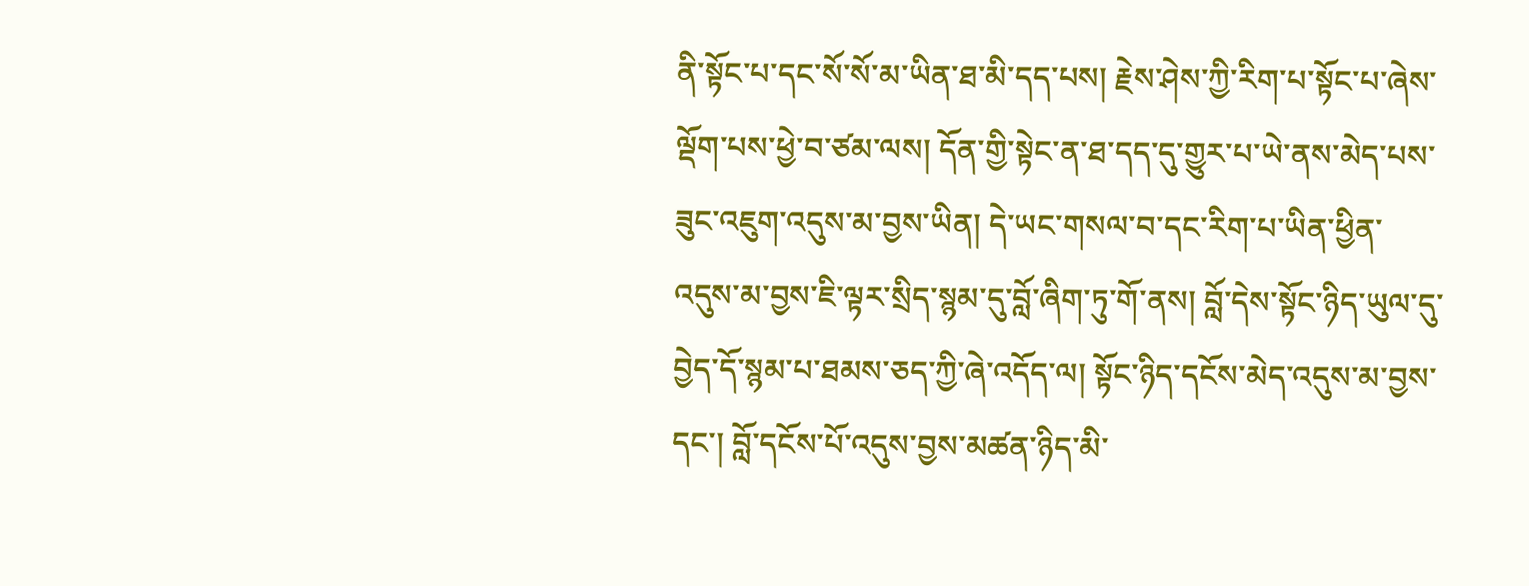ནི་སྟོང་པ་དང་སོ་སོ་མ་ཡིན་ཐ་མི་དད་པས། རྗེས་ཤེས་ཀྱི་རིག་པ་སྟོང་པ་ཞེས་ལྡོག་པས་ཕྱེ་བ་ཙམ་ལས། དོན་གྱི་སྟེང་ན་ཐ་དད་དུ་གྱུར་པ་ཡེ་ནས་མེད་པས་ཟུང་འཇུག་འདུས་མ་བྱས་ཡིན། དེ་ཡང་གསལ་བ་དང་རིག་པ་ཡིན་ཕྱིན་འདུས་མ་བྱས་ཇི་ལྟར་སྲིད་སྙམ་དུ་བློ་ཞིག་ཏུ་གོ་ནས། བློ་དེས་སྟོང་ཉིད་ཡུལ་དུ་བྱེད་དོ་སྙམ་པ་ཐམས་ཅད་ཀྱི་ཞེ་འདོད་ལ། སྟོང་ཉིད་དངོས་མེད་འདུས་མ་བྱས་དང་། བློ་དངོས་པོ་འདུས་བྱས་མཚན་ཉིད་མི་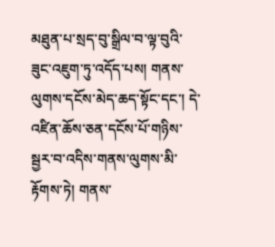མཐུན་པ་སྲད་བུ་སྒྲིལ་བ་ལྟ་བུའི་ཟུང་འཇུག་ཏུ་འདོད་པས། གནས་ལུགས་དངོས་མེད་ཆད་སྟོང་དང་། དེ་འཛིན་ཆོས་ཅན་དངོས་པོ་གཉིས་སྦྱར་བ་འདིས་གནས་ལུགས་མི་རྟོགས་ཏེ། གནས་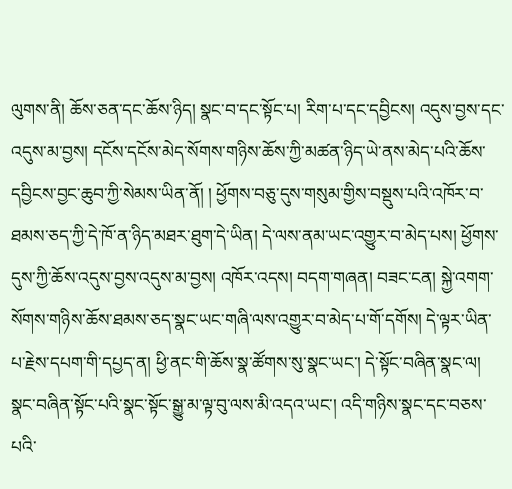ལུགས་ནི། ཆོས་ཅན་དང་ཆོས་ཉིད། སྣང་བ་དང་སྟོང་པ། རིག་པ་དང་དབྱིངས། འདུས་བྱས་དང་འདུས་མ་བྱས། དངོས་དངོས་མེད་སོགས་གཉིས་ཆོས་ཀྱི་མཚན་ཉིད་ཡེ་ནས་མེད་པའི་ཆོས་དབྱིངས་བྱང་ཆུབ་ཀྱི་སེམས་ཡིན་ནོ། ། ཕྱོགས་བཅུ་དུས་གསུམ་གྱིས་བསྡུས་པའི་འཁོར་བ་ཐམས་ཅད་ཀྱི་དེ་ཁོ་ན་ཉིད་མཐར་ཐུག་དེ་ཡིན། དེ་ལས་ནམ་ཡང་འགྱུར་བ་མེད་པས། ཕྱོགས་དུས་ཀྱི་ཆོས་འདུས་བྱས་འདུས་མ་བྱས། འཁོར་འདས། བདག་གཞན། བཟང་ངན། སྐྱེ་འགག་སོགས་གཉིས་ཆོས་ཐམས་ཅད་སྣང་ཡང་གཞི་ལས་འགྱུར་བ་མེད་པ་གོ་དགོས། དེ་ལྟར་ཡིན་པ་རྗེས་དཔག་གི་དཔྱད་ན། ཕྱི་ནང་གི་ཆོས་སྣ་ཚོགས་སུ་སྣང་ཡང་། དེ་སྟོང་བཞིན་སྣང་ལ། སྣང་བཞིན་སྟོང་པའི་སྣང་སྟོང་སྒྱུ་མ་ལྟ་བུ་ལས་མི་འདའ་ཡང་། འདི་གཉིས་སྣང་དང་བཅས་པའི་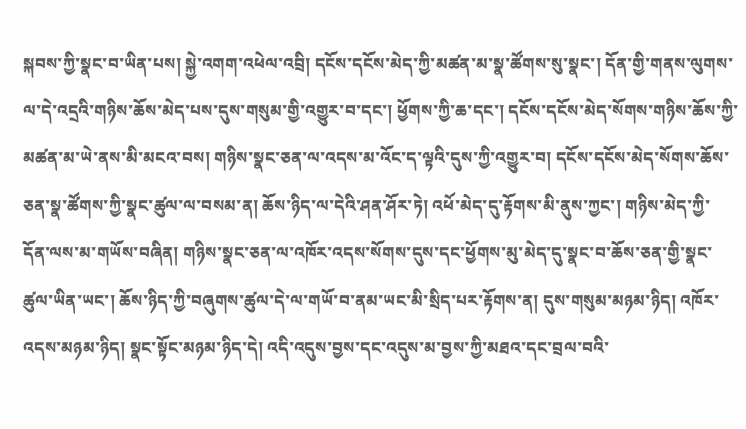སྐབས་ཀྱི་སྣང་བ་ཡིན་པས། སྐྱེ་འགག་འཕེལ་འབྲི། དངོས་དངོས་མེད་ཀྱི་མཚན་མ་སྣ་ཚོགས་སུ་སྣང་། དོན་གྱི་གནས་ལུགས་ལ་དེ་འདྲའི་གཉིས་ཆོས་མེད་པས་དུས་གསུམ་གྱི་འགྱུར་བ་དང་། ཕྱོགས་ཀྱི་ཆ་དང་། དངོས་དངོས་མེད་སོགས་གཉིས་ཆོས་ཀྱི་མཚན་མ་ཡེ་ནས་མི་མངའ་བས། གཉིས་སྣང་ཅན་ལ་འདས་མ་འོང་ད་ལྟའི་དུས་ཀྱི་འགྱུར་བ། དངོས་དངོས་མེད་སོགས་ཆོས་ཅན་སྣ་ཚོགས་ཀྱི་སྣང་ཚུལ་ལ་བསམ་ན། ཆོས་ཉིད་ལ་དེའི་ཤན་ཤོར་ཏེ། འཕོ་མེད་དུ་རྟོགས་མི་ནུས་ཀྱང་། གཉིས་མེད་ཀྱི་དོན་ལས་མ་གཡོས་བཞིན། གཉིས་སྣང་ཅན་ལ་འཁོར་འདས་སོགས་དུས་དང་ཕྱོགས་མུ་མེད་དུ་སྣང་བ་ཆོས་ཅན་གྱི་སྣང་ཚུལ་ཡིན་ཡང་། ཆོས་ཉིད་ཀྱི་བཞུགས་ཚུལ་དེ་ལ་གཡོ་བ་ནམ་ཡང་མི་སྲིད་པར་རྟོགས་ན། དུས་གསུམ་མཉམ་ཉིད། འཁོར་འདས་མཉམ་ཉིད། སྣང་སྟོང་མཉམ་ཉིད་དེ། འདི་འདུས་བྱས་དང་འདུས་མ་བྱས་ཀྱི་མཐའ་དང་བྲལ་བའི་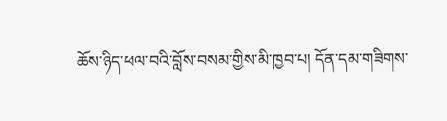ཆོས་ཉིད་ཕལ་བའི་བློས་བསམ་གྱིས་མི་ཁྱབ་པ། དོན་དམ་གཟིགས་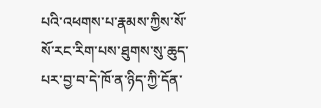པའི་འཕགས་པ་རྣམས་ཀྱིས་སོ་སོ་རང་རིག་པས་ཐུགས་སུ་ཆུད་པར་བྱ་བ་དེ་ཁོ་ན་ཉིད་ཀྱི་དོན་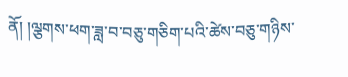ནོ། །ལྕགས་ཕག་ཟླ་བ་བཅུ་གཅིག་པའི་ཚེས་བཅུ་གཉིས་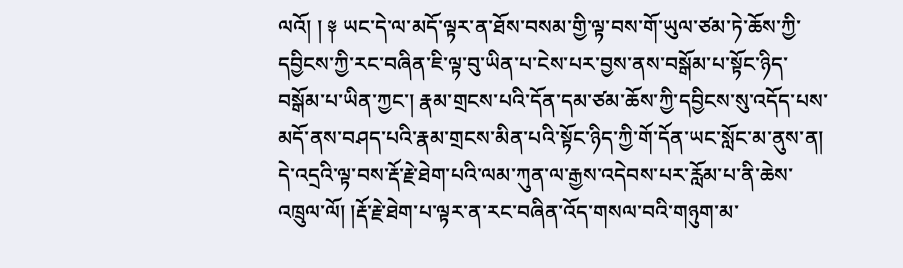ལའོ། ། ༈ ཡང་དེ་ལ་མདོ་ལྟར་ན་ཐོས་བསམ་གྱི་ལྟ་བས་གོ་ཡུལ་ཙམ་ཏེ་ཆོས་ཀྱི་དབྱིངས་ཀྱི་རང་བཞིན་ཇི་ལྟ་བུ་ཡིན་པ་ངེས་པར་བྱས་ནས་བསྒོམ་པ་སྟོང་ཉིད་བསྒོམ་པ་ཡིན་ཀྱང་། རྣམ་གྲངས་པའི་དོན་དམ་ཙམ་ཆོས་ཀྱི་དབྱིངས་སུ་འདོད་པས་མདོ་ནས་བཤད་པའི་རྣམ་གྲངས་མིན་པའི་སྟོང་ཉིད་ཀྱི་གོ་དོན་ཡང་སློང་མ་ནུས་ན། དེ་འདྲའི་ལྟ་བས་རྡོ་རྗེ་ཐེག་པའི་ལམ་ཀུན་ལ་རྒྱས་འདེབས་པར་རློམ་པ་ནི་ཆེས་འཁྲུལ་ལོ། །རྡོ་རྗེ་ཐེག་པ་ལྟར་ན་རང་བཞིན་འོད་གསལ་བའི་གཉུག་མ་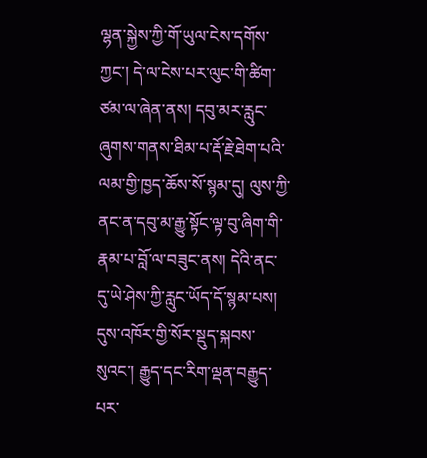ལྷན་སྐྱེས་ཀྱི་གོ་ཡུལ་ངེས་དགོས་ཀྱང་། དེ་ལ་ངེས་པར་ལུང་གི་ཚིག་ཙམ་ལ་ཞེན་ནས། དབུ་མར་རླུང་ཞུགས་གནས་ཐིམ་པ་རྡོ་རྗེ་ཐེག་པའི་ལམ་གྱི་ཁྱད་ཆོས་སོ་སྙམ་དུ། ལུས་ཀྱི་ནང་ན་དབུ་མ་རྒྱུ་སྟོང་ལྟ་བུ་ཞིག་གི་རྣམ་པ་བློ་ལ་བཟུང་ནས། དེའི་ནང་དུ་ཡེ་ཤེས་ཀྱི་རླུང་ཡོད་དོ་སྙམ་པས། དུས་འཁོར་གྱི་སོར་སྡུད་སྐབས་སུའང་། རྒྱུད་དང་རིག་ལྡན་བརྒྱུད་པར་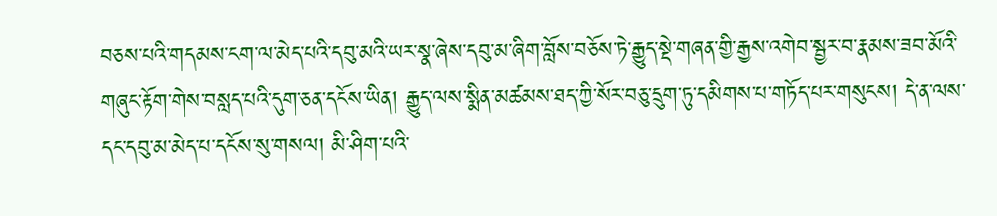བཅས་པའི་གདམས་ངག་ལ་མེད་པའི་དབུ་མའི་ཡར་སྣ་ཞེས་དབུ་མ་ཞིག་བློས་བཅོས་ཏེ་རྒྱུད་སྡེ་གཞན་གྱི་རྒྱས་འགེབ་སྦྱར་བ་རྣམས་ཟབ་མོའི་གཞུང་རྟོག་གེས་བསླད་པའི་དུག་ཅན་དངོས་ཡིན། རྒྱུད་ལས་སྨིན་མཚམས་ཐད་ཀྱི་སོར་བཅུ་དྲུག་ཏུ་དམིགས་པ་གཏོད་པར་གསུངས། དེ་ན་ལས་དང་དབུ་མ་མེད་པ་དངོས་སུ་གསལ། མི་ཤིག་པའི་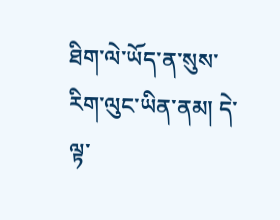ཐིག་ལེ་ཡོད་ན་སུས་རིག་ལུང་ཡིན་ནམ། དེ་ལྟ་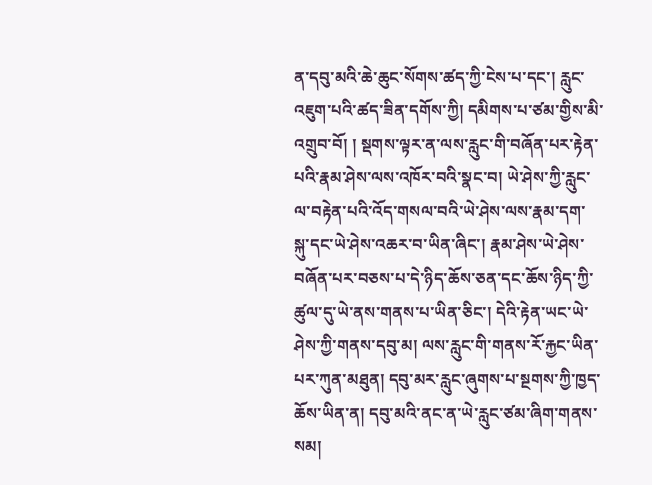ན་དབུ་མའི་ཆེ་ཆུང་སོགས་ཚད་ཀྱི་ངེས་པ་དང་། རླུང་འཇུག་པའི་ཚད་ཟིན་དགོས་ཀྱི། དམིགས་པ་ཙམ་གྱིས་མི་འགྲུབ་བོ། ། སྡགས་ལྟར་ན་ལས་རླུང་གི་བཞོན་པར་རྟེན་པའི་རྣམ་ཤེས་ལས་འཁོར་བའི་སྣང་བ། ཡེ་ཤེས་ཀྱི་རླུང་ལ་བརྟེན་པའི་འོད་གསལ་བའི་ཡེ་ཤེས་ལས་རྣམ་དག་སྐུ་དང་ཡེ་ཤེས་འཆར་བ་ཡིན་ཞིང་། རྣམ་ཤེས་ཡེ་ཤེས་བཞོན་པར་བཅས་པ་དེ་ཉིད་ཆོས་ཅན་དང་ཆོས་ཉིད་ཀྱི་ཚུལ་དུ་ཡེ་ནས་གནས་པ་ཡིན་ཅིང་། དེའི་རྟེན་ཡང་ཡེ་ཤེས་ཀྱི་གནས་དབུ་མ། ལས་རླུང་གི་གནས་རོ་རྐྱང་ཡིན་པར་ཀུན་མཐུན། དབུ་མར་རླུང་ཞུགས་པ་སྔགས་ཀྱི་ཁྱད་ཆོས་ཡིན་ན། དབུ་མའི་ནང་ན་ཡེ་རླུང་ཙམ་ཞིག་གནས་སམ།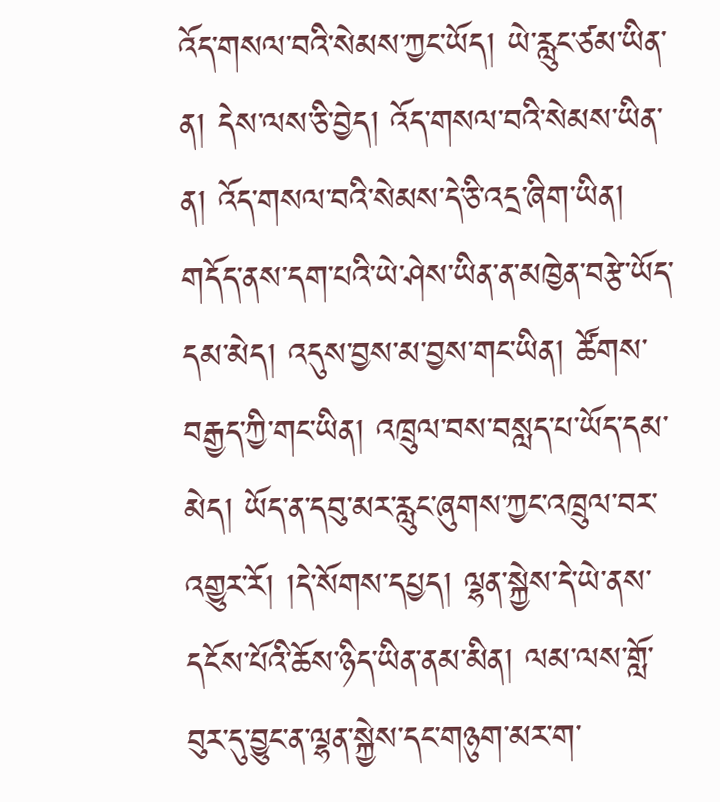འོད་གསལ་བའི་སེམས་ཀྱང་ཡོད། ཡེ་རླུང་ཙམ་ཡིན་ན། དེས་ལས་ཅི་བྱེད། འོད་གསལ་བའི་སེམས་ཡིན་ན། འོད་གསལ་བའི་སེམས་དེ་ཅི་འདྲ་ཞིག་ཡིན། གདོད་ནས་དག་པའི་ཡེ་ཤེས་ཡིན་ན་མཁྱེན་བརྩེ་ཡོད་དམ་མེད། འདུས་བྱས་མ་བྱས་གང་ཡིན། ཚོགས་བརྒྱད་ཀྱི་གང་ཡིན། འཁྲུལ་བས་བསླད་པ་ཡོད་དམ་མེད། ཡོད་ན་དབུ་མར་རླུང་ཞུགས་ཀྱང་འཁྲུལ་བར་འགྱུར་རོ། །དེ་སོགས་དཔྱད། ལྷན་སྐྱེས་དེ་ཡེ་ནས་དངོས་པོའི་ཆོས་ཉིད་ཡིན་ནམ་མིན། ལམ་ལས་གློ་བུར་དུ་བྱུང་ན་ལྷན་སྐྱེས་དང་གཉུག་མར་ག་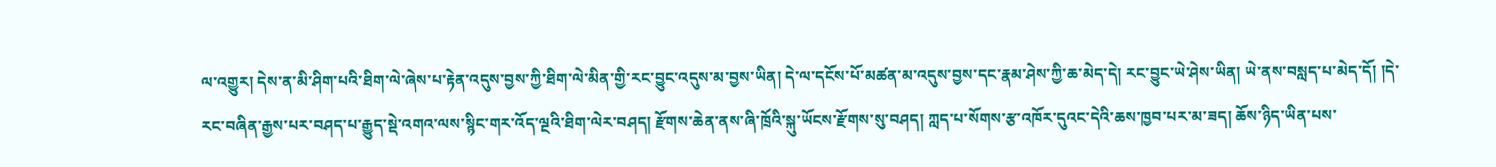ལ་འགྱུར། དེས་ན་མི་ཤིག་པའི་ཐིག་ལེ་ཞེས་པ་རྟེན་འདུས་བྱས་ཀྱི་ཐིག་ལེ་མིན་གྱི་རང་བྱུང་འདུས་མ་བྱས་ཡིན། དེ་ལ་དངོས་པོ་མཚན་མ་འདུས་བྱས་དང་རྣམ་ཤེས་ཀྱི་ཆ་མེད་དེ། རང་བྱུང་ཡེ་ཤེས་ཡིན། ཡེ་ནས་བསླད་པ་མེད་དོ། །དེ་རང་བཞིན་རྒྱས་པར་བཤད་པ་རྒྱུད་སྡེ་འགའ་ལས་སྙིང་གར་འོད་ལྔའི་ཐིག་ལེར་བཤད། རྫོགས་ཆེན་ནས་ཞི་ཁྲོའི་སྐུ་ཡོངས་རྫོགས་སུ་བཤད། ཀླད་པ་སོགས་རྩ་འཁོར་དུའང་དེའི་ཆས་ཁྱབ་པར་མ་ཟད། ཆོས་ཉིད་ཡིན་པས་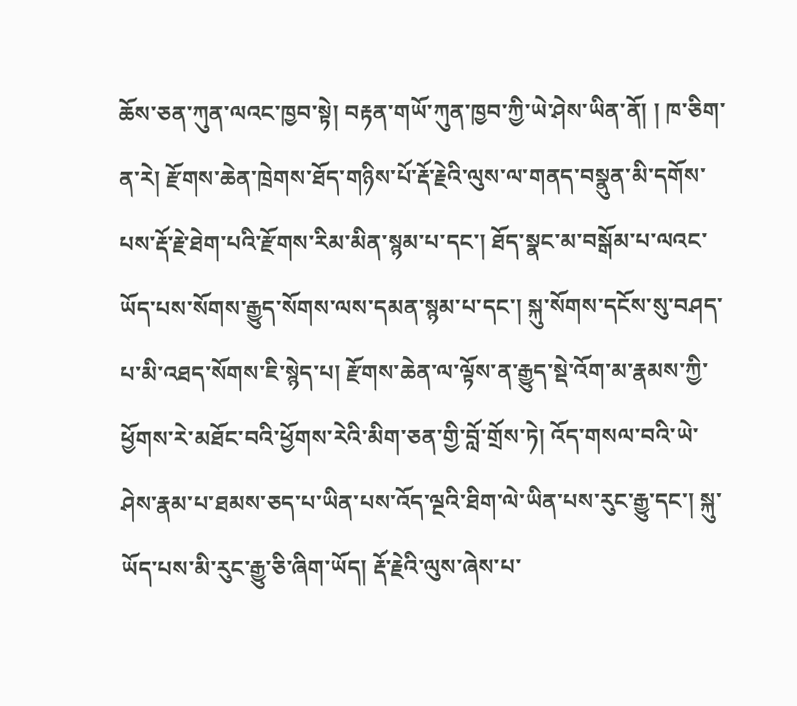ཆོས་ཅན་ཀུན་ལའང་ཁྱབ་སྟེ། བརྟན་གཡོ་ཀུན་ཁྱབ་ཀྱི་ཡེ་ཤེས་ཡིན་ནོ། ། ཁ་ཅིག་ན་རེ། རྫོགས་ཆེན་ཁྲེགས་ཐོད་གཉིས་པོ་རྡོ་རྗེའི་ལུས་ལ་གནད་བསྣུན་མི་དགོས་པས་རྡོ་རྗེ་ཐེག་པའི་རྫོགས་རིམ་མིན་སྙམ་པ་དང་། ཐོད་སྣང་མ་བསྒོམ་པ་ལའང་ཡོད་པས་སོགས་རྒྱུད་སོགས་ལས་དམན་སྙམ་པ་དང་། སྐུ་སོགས་དངོས་སུ་བཤད་པ་མི་འཐད་སོགས་ཇི་སྙེད་པ། རྫོགས་ཆེན་ལ་ལྟོས་ན་རྒྱུད་སྡེ་འོག་མ་རྣམས་ཀྱི་ཕྱོགས་རེ་མཐོང་བའི་ཕྱོགས་རེའི་མིག་ཅན་གྱི་བློ་གྲོས་ཏེ། འོད་གསལ་བའི་ཡེ་ཤེས་རྣམ་པ་ཐམས་ཅད་པ་ཡིན་པས་འོད་ལྔའི་ཐིག་ལེ་ཡིན་པས་རུང་རྒྱུ་དང་། སྐུ་ཡོད་པས་མི་རུང་རྒྱུ་ཅི་ཞིག་ཡོད། རྡོ་རྗེའི་ལུས་ཞེས་པ་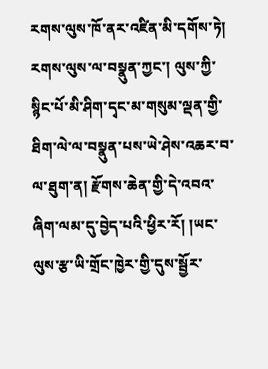རགས་ལུས་ཁོ་ནར་འཛིན་མི་དགོས་ཏེ། རགས་ལུས་ལ་བསྣུན་ཀྱང་། ལུས་ཀྱི་སྙིང་པོ་མི་ཤིག་དྭང་མ་གསུམ་ལྡན་གྱི་ཐིག་ལེ་ལ་བསྣུན་པས་ཡེ་ཤེས་འཆར་བ་ལ་ཐུག་ན། རྫོགས་ཆེན་གྱི་དེ་འབའ་ཞིག་ལམ་དུ་བྱེད་པའི་ཕྱིར་རོ། །ཡང་ལུས་རྩ་ཡི་གྲོང་ཁྱེར་གྱི་དུས་སྦྱོར་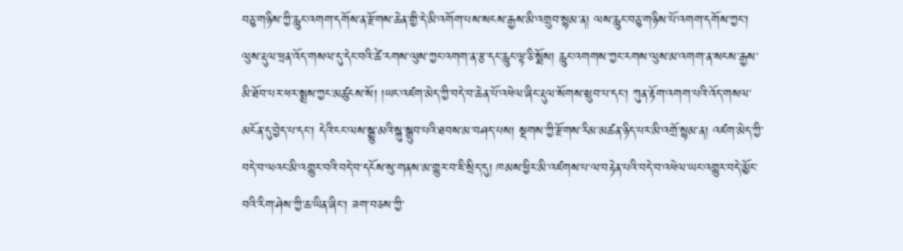བཅུ་གཉིས་ཀྱི་རླུང་འགག་དགོས་ན་རྫོགས་ཆེན་གྱི་དེ་མི་འགོག་པས་སངས་རྒྱས་མི་འགྲུབ་སྙམ་ན། ལས་རླུང་བཅུ་གཉིས་པོ་འགག་དགོས་ཀྱང་། ལུས་རྡུལ་ཕྲན་འོད་གསལ་དུ་དེང་བའི་ཚེ་རགས་ལུས་ཀྱང་འགག་ན་རྩ་དང་རླུང་ལྟ་ཅི་སྨོས། རླུང་འགགས་ཀྱང་རགས་ལུས་མ་འགག་ན་སངས་རྒྱས་མི་ཐོབ་པར་ཕར་སྨྲས་ཀྱང་མཚུངས་སོ། །ཡང་འཛག་མེད་ཀྱི་བདེ་བ་ཆེན་པོ་འཕེལ་ཞིང་རྡུལ་སོགས་སྲུབ་པ་དང་། ཀུན་རྟོག་འགག་པའི་འོད་གསལ་མངོན་དུ་བྱེད་པ་དང་། དེའི་ངང་ལས་སྒྱུ་མའི་སྐུ་སྒྲུབ་པའི་ཐབས་མ་བཤད་པས། སྡགས་ཀྱི་རྫོགས་རིམ་མཚན་ཉིད་པར་མི་འགྲོ་སྙམ་ན། འཛག་མེད་ཀྱི་བདེ་བ་ལའང་མི་འགྱུར་བའི་བདེ་བ་དངོས་སུ་གནས་མ་གྱུར་བ་ཇི་སྲིད་དུ། ཁམས་ཕྱིར་མི་འཛགས་པ་ལ་བརྟེན་པའི་བདེ་བ་འཕེལ་ཡང་འགྱུར་བདེ་མྱོང་བའི་རིག་ཤེས་ཀྱི་ཆ་ཡིན་ཞིང་། ཟག་བཅས་ཀྱི་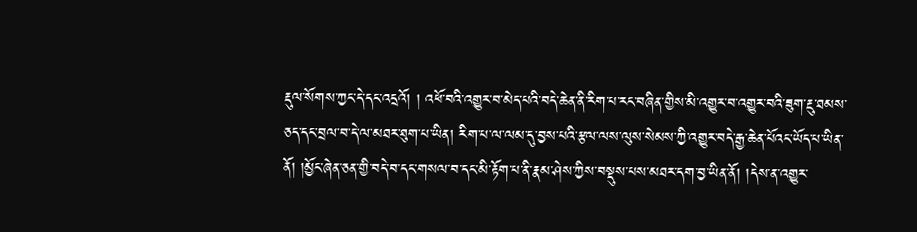རྡུལ་སོགས་ཀྱང་དེ་དང་འདྲའོ། ། འཕོ་བའི་འགྱུར་བ་མེད་པའི་བདེ་ཆེན་ནི་རིག་པ་རང་བཞིན་གྱིས་མི་འགྱུར་བ་འགྱུར་བའི་ཟུག་རྔུ་ཐམས་ཅད་དང་བྲལ་བ་དེ་ལ་མཐར་ཐུག་པ་ཡིན། རིག་པ་ལ་ལམ་དུ་བྱས་པའི་རྩལ་ལས་ལུས་སེམས་ཀྱི་འགྱུར་བདེ་རྒྱ་ཆེན་པོའང་ཡོད་པ་ཡིན་ནོ། །མྱོང་ཞེན་ཅན་གྱི་བདེ་བ་དང་གསལ་བ་དང་མི་རྟོག་པ་ནི་རྣམ་ཤེས་ཀྱིས་བསྡུས་པས་མཐར་དག་བྱ་ཡིན་ནོ། །དེས་ན་འགྱུར་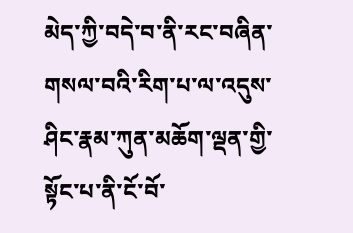མེད་ཀྱི་བདེ་བ་ནི་རང་བཞིན་གསལ་བའི་རིག་པ་ལ་འདུས་ཤིང་རྣམ་ཀུན་མཆོག་ལྡན་གྱི་སྟོང་པ་ནི་ངོ་བོ་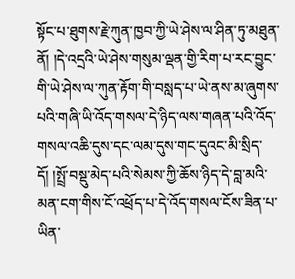སྟོང་པ་ཐུགས་རྗེ་ཀུན་ཁྱབ་ཀྱི་ཡེ་ཤེས་ལ་ཤིན་ཏུ་མཐུན་ནོ། །དེ་འདྲའི་ཡེ་ཤེས་གསུམ་ལྡན་གྱི་རིག་པ་རང་བྱུང་གི་ཡེ་ཤེས་ལ་ཀུན་རྟོག་གི་བསླད་པ་ཡེ་ནས་མ་ཞུགས་པའི་གཞི་ཡི་འོད་གསལ་དེ་ཉིད་ལས་གཞན་པའི་འོད་གསལ་འཆི་དུས་དང་ལམ་དུས་གང་དུའང་མི་སྲིད་དོ། །སྤྲོ་བསྡུ་མེད་པའི་སེམས་ཀྱི་ཆོས་ཉིད་དེ་བླ་མའི་མན་ངག་གིས་ངོ་འཕྲོད་པ་དེ་འོད་གསལ་ངོས་ཟིན་པ་ཡིན་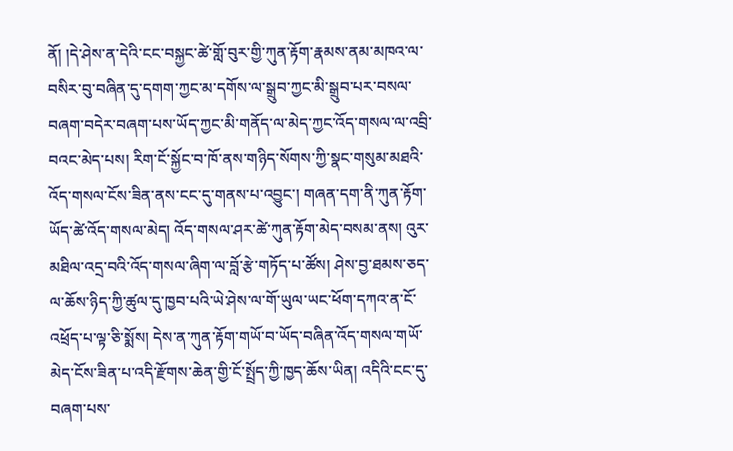ནོ། །དེ་ཤེས་ན་དེའི་ངང་བསྐྱང་ཚེ་གློ་བུར་གྱི་ཀུན་རྟོག་རྣམས་ནམ་མཁའ་ལ་བསིར་བུ་བཞིན་དུ་དགག་ཀྱང་མ་དགོས་ལ་སྒྲུབ་ཀྱང་མི་སྒྲུབ་པར་བསལ་བཞག་བདེར་བཞག་པས་ཡོད་ཀྱང་མི་གནོད་ལ་མེད་ཀྱང་འོད་གསལ་ལ་འབྲི་བའང་མེད་པས། རིག་ངོ་སྐྱོང་བ་ཁོ་ནས་གཉིད་སོགས་ཀྱི་སྣང་གསུམ་མཐའི་འོད་གསལ་ངོས་ཟིན་ནས་ངང་དུ་གནས་པ་འབྱུང་། གཞན་དག་ནི་ཀུན་རྟོག་ཡོད་ཚེ་འོད་གསལ་མེད། འོད་གསལ་ཤར་ཚེ་ཀུན་རྟོག་མེད་བསམ་ནས། འུར་མཐིལ་འདྲ་བའི་འོད་གསལ་ཞིག་ལ་བློ་རྩེ་གཏོད་པ་ཚོས། ཤེས་བྱ་ཐམས་ཅད་ལ་ཆོས་ཉིད་ཀྱི་ཚུལ་དུ་ཁྱབ་པའི་ཡེ་ཤེས་ལ་གོ་ཡུལ་ཡང་ཕོག་དཀའ་ན་ངོ་འཕྲོད་པ་ལྟ་ཅི་སྨོས། དེས་ན་ཀུན་རྟོག་གཡོ་བ་ཡོད་བཞིན་འོད་གསལ་གཡོ་མེད་ངོས་ཟིན་པ་འདི་རྫོགས་ཆེན་གྱི་ངོ་སྤྲོད་ཀྱི་ཁྱད་ཆོས་ཡིན། འདིའི་ངང་དུ་བཞག་པས་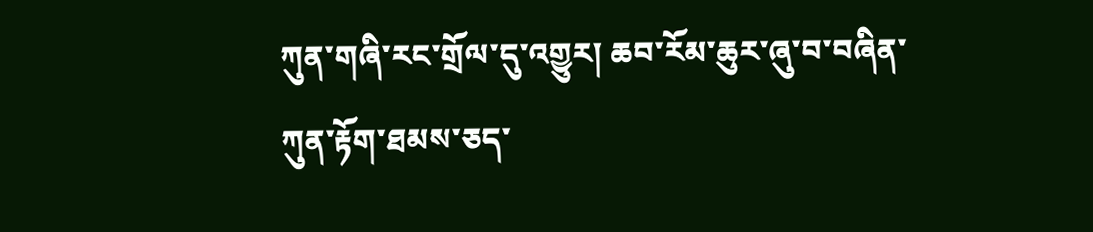ཀུན་གཞི་རང་གྲོལ་དུ་འགྱུར། ཆབ་རོམ་ཆུར་ཞུ་བ་བཞིན་ཀུན་རྟོག་ཐམས་ཅད་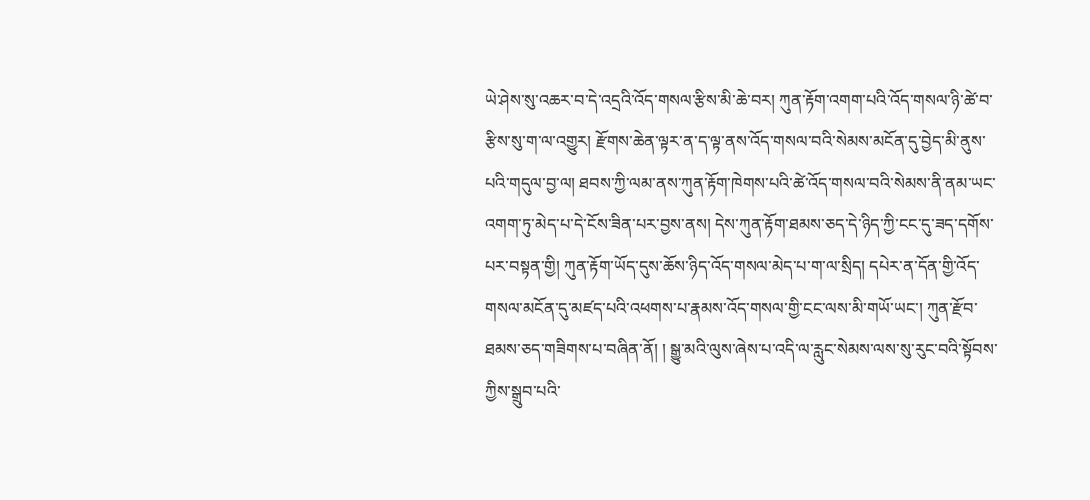ཡེ་ཤེས་སུ་འཆར་བ་དེ་འདྲའི་འོད་གསལ་རྩིས་མི་ཆེ་བར། ཀུན་རྟོག་འགག་པའི་འོད་གསལ་ཉི་ཚེ་བ་རྩིས་སུ་ག་ལ་འགྱུར། རྫོགས་ཆེན་ལྟར་ན་ད་ལྟ་ནས་འོད་གསལ་བའི་སེམས་མངོན་དུ་བྱེད་མི་ནུས་པའི་གདུལ་བྱ་ལ། ཐབས་ཀྱི་ལམ་ནས་ཀུན་རྟོག་ཁེགས་པའི་ཚེ་འོད་གསལ་བའི་སེམས་ནི་ནམ་ཡང་འགག་ཏུ་མེད་པ་དེ་ངོས་ཟིན་པར་བྱས་ནས། དེས་ཀུན་རྟོག་ཐམས་ཅད་དེ་ཉིད་ཀྱི་ངང་དུ་ཟད་དགོས་པར་བསྟན་གྱི། ཀུན་རྟོག་ཡོད་དུས་ཆོས་ཉིད་འོད་གསལ་མེད་པ་ག་ལ་སྲིད། དཔེར་ན་དོན་གྱི་འོད་གསལ་མངོན་དུ་མཛད་པའི་འཕགས་པ་རྣམས་འོད་གསལ་གྱི་ངང་ལས་མི་གཡོ་ཡང་། ཀུན་རྫོབ་ཐམས་ཅད་གཟིགས་པ་བཞིན་ནོ། ། སྒྱུ་མའི་ལུས་ཞེས་པ་འདི་ལ་རླུང་སེམས་ལས་སུ་རུང་བའི་སྟོབས་ཀྱིས་སྒྲུབ་པའི་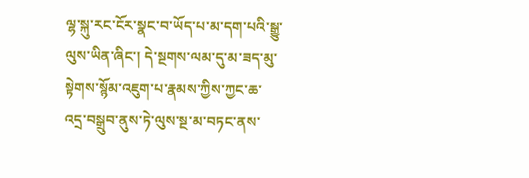ལྷ་སྐུ་རང་ངོར་སྣང་བ་ཡོད་པ་མ་དག་པའི་སྒྱུ་ལུས་ཡིན་ཞིང་། དེ་སྔགས་ལམ་དུ་མ་ཟད་མུ་སྟེགས་སྙོམ་འཇུག་པ་རྣམས་ཀྱིས་ཀྱང་ཆ་འདྲ་བསྒྲུབ་ནུས་ཏེ་ལུས་སྔ་མ་བཏང་ནས་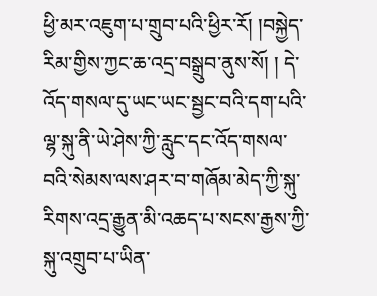ཕྱི་མར་འཇུག་པ་གྲུབ་པའི་ཕྱིར་རོ། །བསྐྱེད་རིམ་གྱིས་ཀྱང་ཆ་འདྲ་བསྒྲུབ་ནུས་སོ། ། དེ་འོད་གསལ་དུ་ཡང་ཡང་སྦྱང་བའི་དག་པའི་ལྷ་སྐུ་ནི་ཡེ་ཤེས་ཀྱི་རླུང་དང་འོད་གསལ་བའི་སེམས་ལས་ཤར་བ་གཞོམ་མེད་ཀྱི་སྐུ་རིགས་འདྲ་རྒྱུན་མི་འཆད་པ་སངས་རྒྱས་ཀྱི་སྐུ་འགྲུབ་པ་ཡིན་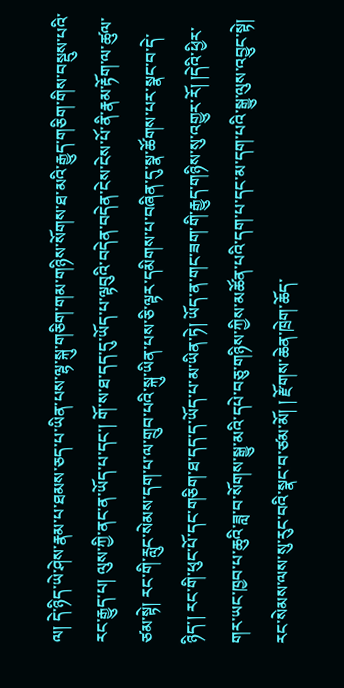ལ། དེ་ཉིད་ཡེ་ཤེས་རྣམ་པ་ཐམས་ཅད་པ་ཡིན་པས་ལྷ་སྐུ་གཅིག་གམ་གཉིས་སོགས་ཐ་མའི་རྒྱུད་གཅིག་གིས་བསྡུས་པའི་རང་རྒྱུད་པ། ལུས་ཀྱི་ནང་ན་ཡོད་པ་དང་། གོ་ས་ཐ་དད་དུ་ཡོད་པ་ལྟབུའི་བདེན་བདེན་ངེས་ངེས་པོ་ནི་རྣམ་རྟོག་ལ་ཚུལ་ཙམ་སྟེ། རང་གི་རླུང་སེམས་དག་པ་ལ་གྲུབ་པའི་སྐུ་ཡིན་པས་ཅི་ལྟར་དམིགས་པ་བཞིན་དུ་སྣ་ཚོགས་པར་སྣང་བ་དེ་ཉིད་། རང་གི་ཕུང་པོ་དང་གཅིག་ཐ་དད་ད་ཡོད་པ་མ་ཡིན་ཏེ། ཡོད་ན་གང་ཟག་གི་རྒྱུད་གཉིས་སུ་འགྱུར་རོ། །དེའི་ཕྱིར་གར་ཡང་ཁྱབ་པ་ཆུའི་ཟླ་བ་སོགས་སྒྱུ་མའི་དཔེ་བཅུ་གཉིས་ཀྱིས་མཚོན་པའི་དག་པ་དང་མ་དག་པའི་སྒྱུ་ལུས་འབྱུང་སྟེ། རང་སེམས་ལས་སུ་རུང་བའི་སྣང་བ་ཙམ་མོ། ། རྫོགས་ཆེན་ཁྲེག་ཆོད་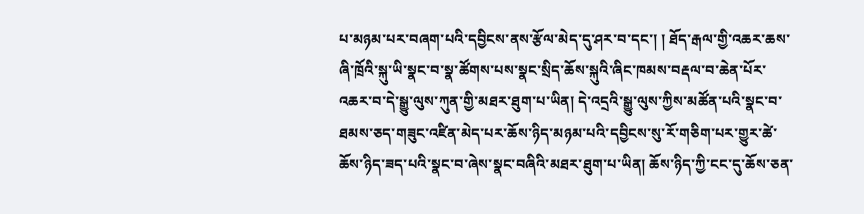པ་མཉམ་པར་བཞག་པའི་དབྱིངས་ནས་རྩོལ་མེད་དུ་ཤར་བ་དང་། ། ཐོད་རྒལ་གྱི་འཆར་ཆས་ཞི་ཁྲོའི་སྐུ་ཡི་སྣང་བ་སྣ་ཚོགས་པས་སྣང་སྲིད་ཆོས་སྐུའི་ཞིང་ཁམས་བརྡལ་བ་ཆེན་པོར་འཆར་བ་དེ་སྒྱུ་ལུས་ཀུན་གྱི་མཐར་ཐུག་པ་ཡིན། དེ་འདྲའི་སྒྱུ་ལུས་ཀྱིས་མཚོན་པའི་སྣང་བ་ཐམས་ཅད་གཟུང་འཛིན་མེད་པར་ཆོས་ཉིད་མཉམ་པའི་དབྱིངས་སུ་རོ་གཅིག་པར་གྱུར་ཚེ་ཆོས་ཉིད་ཟད་པའི་སྣང་བ་ཞེས་སྣང་བཞིའི་མཐར་ཐུག་པ་ཡིན། ཆོས་ཉིད་ཀྱི་ངང་དུ་ཆོས་ཅན་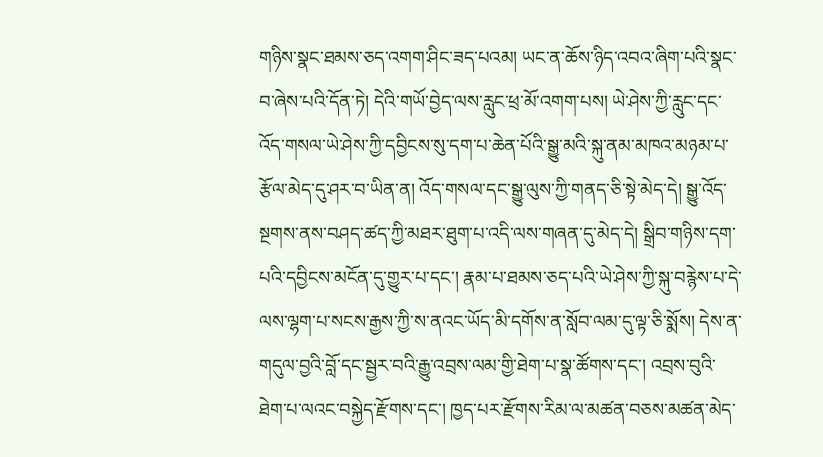གཉིས་སྣང་ཐམས་ཅད་འགག་ཤིང་ཟད་པའམ། ཡང་ན་ཆོས་ཉིད་འབའ་ཞིག་པའི་སྣང་བ་ཞེས་པའི་དོན་ཏེ། དེའི་གཡོ་བྱེད་ལས་རླུང་ཕྲ་མོ་འགག་པས། ཡེ་ཤེས་ཀྱི་རླུང་དང་འོད་གསལ་ཡེ་ཤེས་ཀྱི་དབྱིངས་སུ་དག་པ་ཆེན་པོའི་སྒྱུ་མའི་སྐུ་ནམ་མཁའ་མཉམ་པ་རྩོལ་མེད་དུ་ཤར་བ་ཡིན་ན། འོད་གསལ་དང་སྒྱུ་ལུས་ཀྱི་གནད་ཅི་སྟེ་མེད་དེ། སྒྱུ་འོད་སྔགས་ནས་བཤད་ཚད་ཀྱི་མཐར་ཐུག་པ་འདི་ལས་གཞན་དུ་མེད་དེ། སྒྲིབ་གཉིས་དག་པའི་དབྱིངས་མངོན་དུ་གྱུར་པ་དང་། རྣམ་པ་ཐམས་ཅད་པའི་ཡེ་ཤེས་ཀྱི་སྐུ་བརྙེས་པ་དེ་ལས་ལྷག་པ་སངས་རྒྱས་ཀྱི་ས་ནའང་ཡོད་མི་དགོས་ན་སློབ་ལམ་དུ་ལྟ་ཅི་སྨོས། དེས་ན་གདུལ་བྱའི་བློ་དང་སྦྱར་བའི་རྒྱུ་འབྲས་ལམ་གྱི་ཐེག་པ་སྣ་ཚོགས་དང་། འབྲས་བུའི་ཐེག་པ་ལའང་བསྐྱེད་རྫོགས་དང་། ཁྱད་པར་རྫོགས་རིམ་ལ་མཚན་བཅས་མཚན་མེད་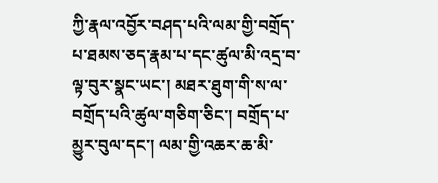ཀྱི་རྣལ་འབྱོར་བཤད་པའི་ལམ་གྱི་བགྲོད་པ་ཐམས་ཅད་རྣམ་པ་དང་ཚུལ་མི་འདྲ་བ་ལྟ་བུར་སྣང་ཡང་། མཐར་ཐུག་གི་ས་ལ་བགྲོད་པའི་ཚུལ་གཅིག་ཅིང་། བགྲོད་པ་མྱུར་བུལ་དང་། ལམ་གྱི་འཆར་ཆ་མི་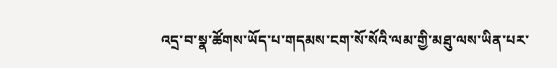འདྲ་བ་སྣ་ཚོགས་ཡོད་པ་གདམས་ངག་སོ་སོའི་ལམ་གྱི་མཐུ་ལས་ཡིན་པར་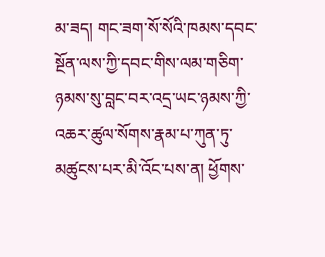མ་ཟད། གང་ཟག་སོ་སོའི་ཁམས་དབང་སྔོན་ལས་ཀྱི་དབང་གིས་ལམ་གཅིག་ཉམས་སུ་བླང་བར་འདྲ་ཡང་ཉམས་ཀྱི་འཆར་ཚུལ་སོགས་རྣམ་པ་ཀུན་ཏུ་མཚུངས་པར་མི་འོང་པས་ན། ཕྱོགས་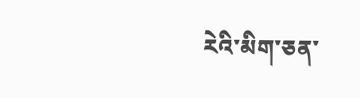རེའི་མིག་ཅན་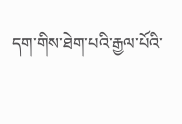དག་གིས་ཐེག་པའི་རྒྱལ་པོའི་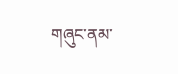གཞུང་ནམ་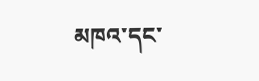མཁའ་དང་